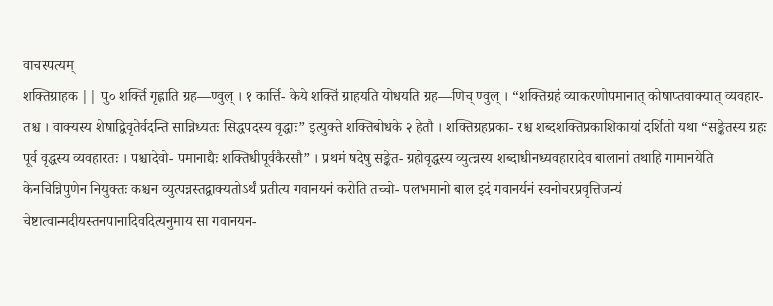वाचस्पत्यम्
शक्तिग्राहक || पु० शर्क्ति गृह्लाति ग्रह—ण्वुल् । १ कार्त्ति- केये शक्तिं ग्राहयति योधयति ग्रह—णिच् ण्वुल् । “शक्तिग्रहं व्याकरणोपमानात् कोषाप्तवाक्यात् व्यवहार- तश्च । वाक्यस्य शेषाद्विवृतेर्वदन्ति सान्निध्यतः सिद्धपदस्य वृद्धाः” इत्युक्ते शक्तिबोधके २ हेतौ । शक्तिग्रहप्रका- रश्च शब्दशक्तिप्रकाशिकायां दर्शितो यथा “सङ्केतस्य ग्रहः पूर्व वृद्धस्य व्यवहारतः । पश्चादेवो- पमानाद्यैः शक्तिधीपूर्वकैरसौ” । प्रथमं षदेषु सङ्केत- ग्रहोवृद्धस्य व्युत्न्नस्य शब्दाधीनध्यवहारादेव बालानां तथाहि गामानयेति केनचिन्निपुणेन नियुक्तः कश्चन व्युत्पन्नस्तद्वाक्यतोऽर्थं प्रतीत्य गवानयनं करोति तच्चो- पलभमानो बाल इदं गवानर्यनं स्वनोचरप्रवृत्तिजन्यं चेष्टात्वान्मदीयस्तनपानादिवदित्यनुमाय सा गवानयन-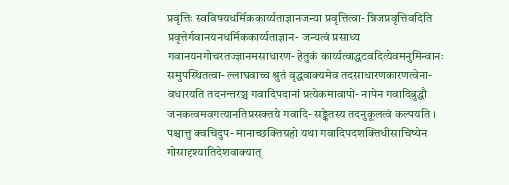प्रवृत्तिः स्वविषयधर्मिककार्य्यताज्ञानजन्या प्रवृत्तित्वा- न्निजप्रवृत्तिवदिति प्रवृत्तेर्गवानयनधर्मिककार्य्यताज्ञान- जन्यत्वं प्रसाध्य गवानयनगोचरतज्ज्ञानमसाधारण- हेतुकं कार्य्यत्वाद्धटवदित्येवमनुमिन्वानः समुपस्थितत्वा- ल्लाघवाच्च श्रुतं वृद्धवाक्यमेव तदसाधारणकारणत्वेना- वधारयति तदनन्तरञ्च गवादिपदानां प्रत्येकमावापो- नापेन गवादिबुद्धौ जनकत्वमवगत्यानतिप्रसक्तये गवादि- सङ्केतस्य तदनुकूलत्वं कल्पयति । पश्चात्तु क्वचिदुप- मानाच्छक्तिग्रहो यथा गवादिपदशक्तिधीसाचिष्येन गोसादृश्यातिदेशवाक्यात्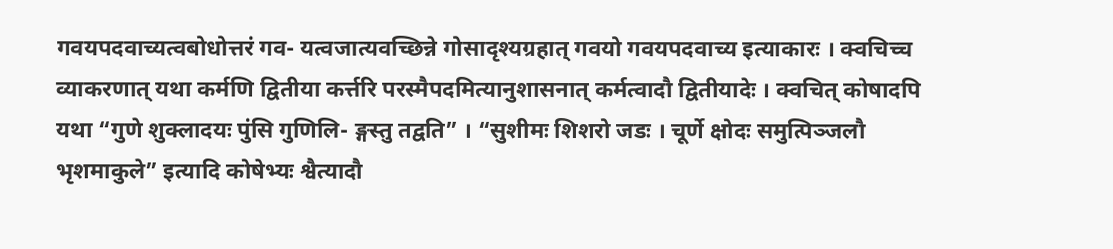गवयपदवाच्यत्वबोधोत्तरं गव- यत्वजात्यवच्छिन्ने गोसादृश्यग्रहात् गवयो गवयपदवाच्य इत्याकारः । क्वचिच्च व्याकरणात् यथा कर्मणि द्वितीया कर्त्तरि परस्मैपदमित्यानुशासनात् कर्मत्वादौ द्वितीयादेः । क्वचित् कोषादपि यथा “गुणे शुक्लादयः पुंसि गुणिलि- ङ्गस्तु तद्वति” । “सुशीमः शिशरो जडः । चूर्णे क्षोदः समुत्पिञ्जलौ भृशमाकुले” इत्यादि कोषेभ्यः श्वैत्यादौ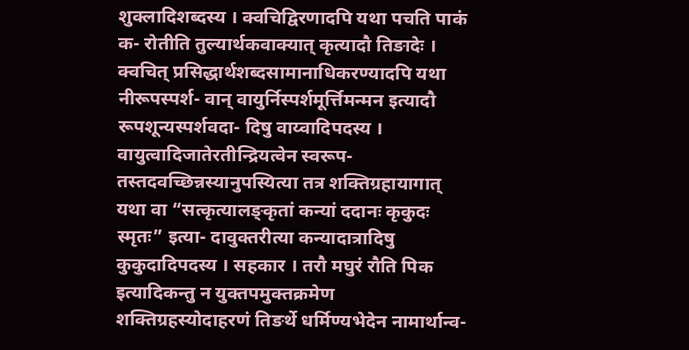शुक्लादिशब्दस्य । क्वचिद्विरणादपि यथा पचति पाकं क- रोतीति तुल्यार्थकवाक्यात् कृत्यादौ तिङादेः । क्वचित् प्रसिद्धार्थशब्दसामानाधिकरण्यादपि यथा नीरूपस्पर्श- वान् वायुर्निस्पर्शमूर्त्तिमन्मन इत्यादौ रूपशून्यस्पर्शवदा- दिषु वाय्वादिपदस्य । वायुत्वादिजातेरतीन्द्रियत्वेन स्वरूप- तस्तदवच्छिन्नस्यानुपस्यित्या तत्र शक्तिग्रहायागात् यथा वा “सत्कृत्यालङ्कृतां कन्यां ददानः कृकुदः स्मृतः” इत्या- दावुक्तरीत्या कन्यादात्रादिषु कुकुदादिपदस्य । सहकार । तरौ मघुरं रौति पिक इत्यादिकन्तु न युक्तपमुक्तक्रमेण शक्तिग्रहस्योदाहरणं तिङर्थे धर्मिण्यभेदेन नामार्थान्व-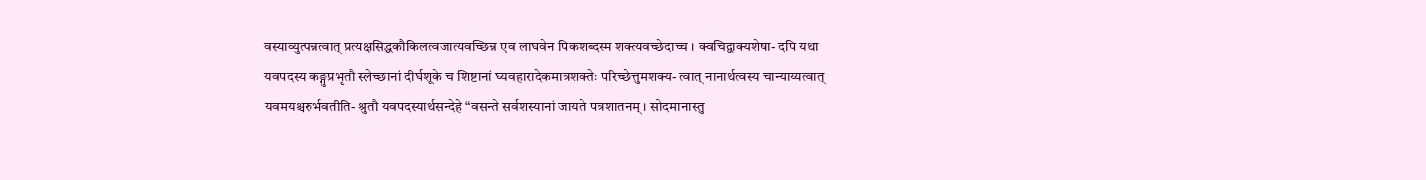वस्याव्युत्पन्नत्वात् प्रत्यक्षसिद्धकौकिलत्वजात्यवच्छिन्न एव लाघवेन पिकशब्दस्म शक्त्यवच्छेदाच्च । क्वचिद्वाक्यशेषा- दपि यथा यवपदस्य कङ्गुप्रभृतौ स्लेच्छानां दीर्घशूके च शिष्टानां घ्यवहारादेकमात्रशक्तेः परिच्छेत्तुमशक्य- त्वात् नानार्थत्वस्य चान्याय्यत्वात् यवमयश्चरुर्भवतीति- श्रुतौ यवपदस्यार्थसन्देहे “वसन्ते सर्वशस्यानां जायते पत्रशातनम् । सोदमानास्तु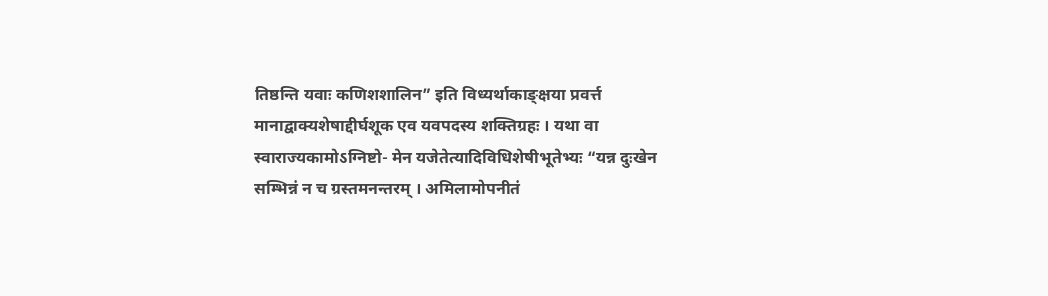तिष्ठन्ति यवाः कणिशशालिन” इति विध्यर्थाकाङ्क्षया प्रवर्त्त मानाद्वाक्यशेषाद्दीर्घशूक एव यवपदस्य शक्तिग्रहः । यथा वा स्वाराज्यकामोऽग्निष्टो- मेन यजेतेत्यादिविधिशेषीभूतेभ्यः “यन्न दुःखेन सम्भिन्नं न च ग्रस्तमनन्तरम् । अमिलामोपनीतं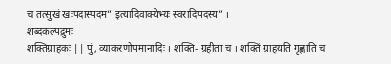च तत्सुखं खःपदास्पदम” इत्यादिवाक्येभ्यः स्वरादिपदस्य” ।
शब्दकल्पद्रुमः
शक्तिग्राहकः || पुं, व्याकरणोपमानादिः । शक्ति- ग्रहीता च । शक्तिं ग्राहयति गृह्णाति च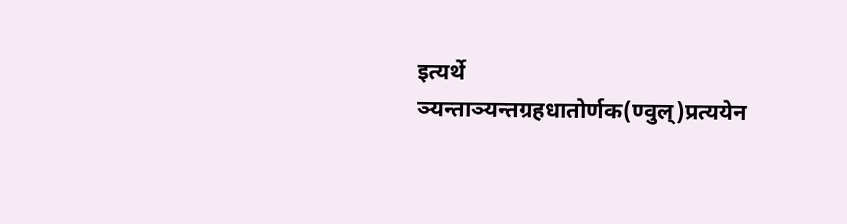इत्यर्थे ञ्यन्ताञ्यन्तग्रहधातोर्णक(ण्वुल्)प्रत्ययेन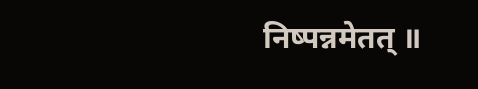निष्पन्नमेतत् ॥